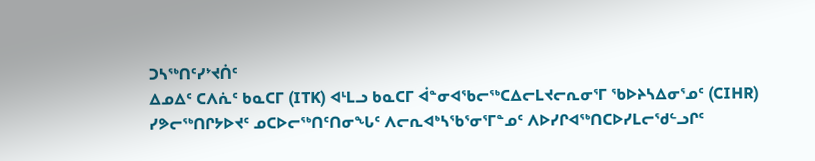ᑐᓴᖅᑎᑦᓯᔾᔪᑏᑦ
ᐃᓄᐃᑦ ᑕᐱᕇᑦ ᑲᓇᑕᒥ (ITK) ᐊᒻᒪᓗ ᑲᓇᑕᒥ ᐋᓐᓂᐊᖃᓕᖅᑕᐃᓕᒪᔪᓕᕆᓂᕐᒥ ᖃᐅᔨᓴᐃᓂᕐᓄᑦ (CIHR) ᓯᕗᓕᖅᑎᒋᔭᐅᔪᑦ ᓄᑕᐅᓕᖅᑎᑦᑎᓂᖓᑦ ᐱᓕᕆᐊᒃᓴᖃᕐᓂᕐᒥᓐᓄᑦ ᐱᐅᓯᒋᐊᖅᑎᑕᐅᓯᒪᓕᖁᓪᓗᒋᑦ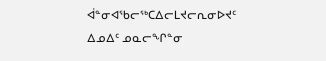ᐋᓐᓂᐊᖃᓕᖅᑕᐃᓕᒪᔪᓕᕆᓂᐅᔪᑦ ᐃᓄᐃᑦ ᓄᓇᓕᖏᓐᓂ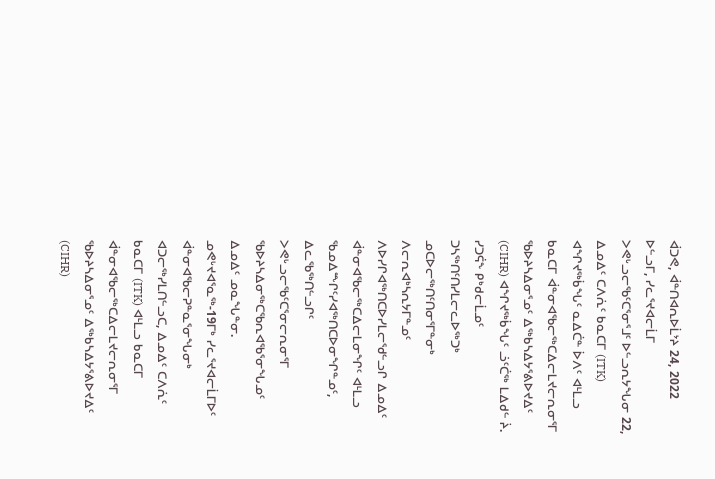ᐋᑐᕙ, ᐋᓐᑎᐊᕆᐅᒫᔾᔨ 24, 2022
ᐅᓪᓗᒥ, ᓯᓚᕐᔪᐊᓕᒫᒥ ᐳᕙᒡᓗᓕᖃᑦᑕᕐᓂᕐᒧᑦ ᐅᓪᓗᕆᔭᖓᓂ 22, ᐃᓄᐃᑦ ᑕᐱᕇᑦ ᑲᓇᑕᒥ (ITK) ᐊᖏᔪᖅᑳᖓᑦ ᓇᐃᑖᓐ ᐆᐱᑦ ᐊᒻᒪᓗ ᑲᓇᑕᒥ ᐋᓐᓂᐊᖃᓕᖅᑕᐃᓕᒪᔪᓕᕆᓂᕐᒥ ᖃᐅᔨᓴᐃᓂᕐᓄᑦ ᐃᖅᑲᓴᐃᔭᕐᕕᐅᔪᐃᑦ (CIHR) ᐊᖏᔪᖅᑳᖓᑦ ᓘᑦᑖᖅ ᒪᐃᑯᓪ ᔩ. ᓯᑐᕌᖕ ᑭᒃᑯᓕᒫᓄᑦ ᑐᓴᖅᑎᑦᑎᓯᒪᓕᓚᐅᖅᑐᒃ ᓄᑕᐅᓕᖅᑎᑦᑎᓂᕐᒥᓐᓂᒃ ᐱᓕᕆᐊᒃᓴᕆᔭᒥᓐᓄᑦ ᐱᐅᓯᒋᐊᖅᑎᑕᐅᓯᒪᓕᖁᓪᓗᒋ ᐃᓄᐃᑦ ᐋᓐᓂᐊᖃᓕᖅᑕᐃᓕᒪᓂᖏᑦ ᐊᒻᒪᓗ ᖃᓄᐃᖖᒋᑦᓯᐊᖅᑎᑕᐅᓂᖏᓐᓄᑦ, ᐃᓚᖃᖅᑎᓪᓗᒋᑦ ᐳᕙᒡᓗᓕᖃᑦᑕᕐᓂᓕᕆᓂᕐᒥ ᖃᐅᔨᓴᐃᓂᖅᑕᖃᕆᐊᖃᕐᓂᖓᓄᑦ ᐃᓄᐃᑦ ᓄᓇᖓᓐᓂ.
ᓄᕙᒡᔪᐊᕐᓇᖅ-19ᒥᒃ ᓯᓚᕐᔪᐊᓕᒫᒥᐅᑦ ᐋᓐᓂᐊᖃᓕᕈᓐᓇᕐᓂᖓᓂᒃ ᐊᑐᓕᖅᓯᒪᑎᓪᓗᑕ, ᐃᓄᐃᑦ ᑕᐱᕇᑦ ᑲᓇᑕᒥ (ITK) ᐊᒻᒪᓗ ᑲᓇᑕᒥ ᐋᓐᓂᐊᖃᓕᖅᑕᐃᓕᒪᔪᓕᕆᓂᕐᒥ ᖃᐅᔨᓴᐃᓂᕐᓄᑦ ᐃᖅᑲᓴᐃᔭᕐᕕᐅᔪᐃᑦ (CIHR)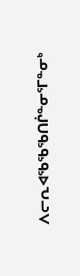ᐱᓕᕆᐊᖃᖃᖃᑎᒌᓐᓂᕐᒥᓐᓂᒃ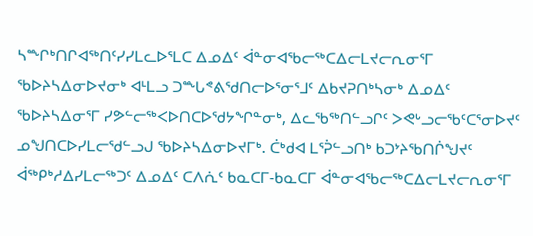ᓴᖖᒋᒃᑎᒋᐊᖅᑎᑦᓯᓯᒪᓚᐅᕐᒪᑕ ᐃᓄᐃᑦ ᐋᓐᓂᐊᖃᓕᖅᑕᐃᓕᒪᔪᓕᕆᓂᕐᒥ ᖃᐅᔨᓴᐃᓂᐅᔪᓂᒃ ᐊᒻᒪᓗ ᑐᖖᒐᕝᕕᖁᑎᓕᐅᕐᓂᕐᒧᑦ ᐃᑲᔪᕈᑎᒃᓴᓂᒃ ᐃᓄᐃᑦ ᖃᐅᔨᓴᐃᓂᕐᒥ ᓯᕗᓪᓕᖅᐸᐅᑎᑕᐅᖁᔭᖏᓐᓂᒃ, ᐃᓚᖃᖅᑎᓪᓗᒋᑦ ᐳᕙᒡᓗᓕᖃᑦᑕᕐᓂᐅᔪᑦ ᓄᖑᑎᑕᐅᓯᒪᓕᖁᓪᓗᒍ ᖃᐅᔨᓴᐃᓂᐅᔪᒥᒃ. ᑖᒃᑯᐊ ᒪᕐᕉᓪᓗᑎᒃ ᑲᑐᔾᔨᖃᑎᒌᖑᔪᑦ ᐋᖅᑭᒃᓱᐃᓯᒪᓕᖅᑐᑦ ᐃᓄᐃᑦ ᑕᐱᕇᑦ ᑲᓇᑕᒥ-ᑲᓇᑕᒥ ᐋᓐᓂᐊᖃᓕᖅᑕᐃᓕᒪᔪᓕᕆᓂᕐᒥ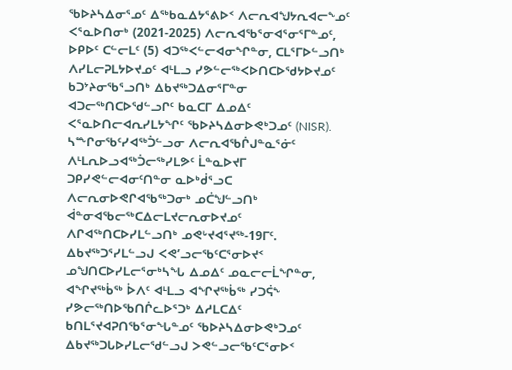ᖃᐅᔨᓴᐃᓂᕐᓄᑦ ᐃᖅᑲᓇᐃᔭᕐᕕᐅᑉ ᐱᓕᕆᐊᖑᔭᕆᐊᓕᖕᓄᑦ ᐸᕐᓇᐅᑎᓂᒃ (2021-2025) ᐱᓕᕆᐊᖃᕐᓂᐊᕐᓂᕐᒥᓐᓄᑦ, ᐅᑭᐅᑦ ᑕᓪᓕᒪᑦ (5) ᐊᑐᖅᐸᓪᓕᐊᓂᖏᓐᓂ, ᑕᒪᕐᒥᐅᓪᓗᑎᒃ ᐱᓯᒪᓕᕈᒪᔭᐅᔪᓄᑦ ᐊᒻᒪᓗ ᓯᕗᓪᓕᖅᐸᐅᑎᑕᐅᖁᔭᐅᔪᓄᑦ ᑲᑐᔾᔨᓂᖃᕐᓗᑎᒃ ᐃᑲᔪᖅᑐᐃᓂᕐᒥᓐᓂ ᐊᑐᓕᖅᑎᑕᐅᖁᓪᓗᒋᑦ ᑲᓇᑕᒥ ᐃᓄᐃᑦ ᐸᕐᓇᐅᑎᓕᐊᕆᓯᒪᔭᖏᑦ ᖃᐅᔨᓴᐃᓂᐅᕙᒃᑐᓄᑦ (NISR). ᓴᖖᒋᓂᖃᑦᓯᐊᖅᑑᓪᓗᓂ ᐱᓕᕆᐊᖃᒌᒍᓐᓇᕐᓃᑦ ᐱᒻᒪᕆᐅᓗᐊᖅᑑᓕᖅᓯᒪᕗᑦ ᒫᓐᓇᐅᔪᒥ ᑐᑭᓯᕙᓪᓕᐊᓂᑦᑎᓐᓂ ᓇᐅᒃᑰᕐᓗᑕ ᐱᓕᕆᓂᐅᕙᒋᐊᖃᖅᑐᓂᒃ ᓄᑖᖑᓪᓗᑎᒃ ᐋᓐᓂᐊᖃᓕᖅᑕᐃᓕᒪᔪᓕᕆᓂᐅᔪᓄᑦ ᐱᒋᐊᖅᑎᑕᐅᓯᒪᓪᓗᑎᒃ ᓄᕙᒡᔪᐊᕐᔪᖅ-19ᒥᑦ.
ᐃᑲᔪᖅᑐᕐᓯᒪᓪᓗᒍ ᐸᕙ’ᓗᓕᖃᑦᑕᕐᓂᐅᔪᑉ ᓄᖑᑎᑕᐅᓯᒪᓕᕐᓂᒃᓴᖓ ᐃᓄᐃᑦ ᓄᓇᓕᓕᒫᖏᓐᓂ, ᐊᖏᔪᖅᑳᖅ ᐆᐱᑦ ᐊᒻᒪᓗ ᐊᖏᔪᖅᑳᖅ ᓯᑐᕌᖕ ᓯᕗᓕᖅᑎᐅᖃᑎᒌᓚᐅᕐᑐᒃ ᐃᓱᒪᑕᐃᑦ ᑲᑎᒪᕐᔪᐊᕈᑎᖃᕐᓂᖓᓐᓄᑦ ᖃᐅᔨᓴᐃᓂᐅᕙᒃᑐᓄᑦ ᐃᑲᔪᖅᑐᒐᐅᓯᒪᓕᖁᓪᓗᒍ ᐳᕙᓪᓗᓕᖃᑦᑕᕐᓂᐅᑉ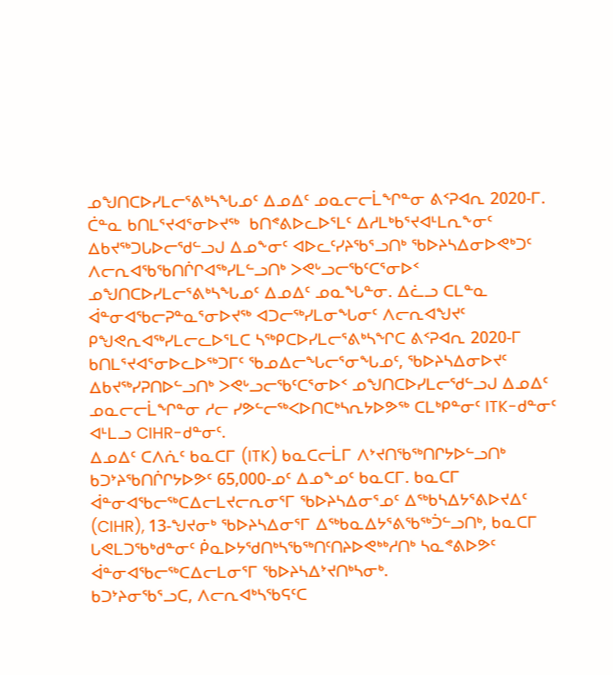ᓄᖑᑎᑕᐅᓯᒪᓕᕐᕕᒃᓴᖓᓄᑦ ᐃᓄᐃᑦ ᓄᓇᓕᓕᒫᖏᓐᓂ ᕕᑉᕈᐊᕆ 2020-ᒥ. ᑖᓐᓇ ᑲᑎᒪᕐᔪᐊᕐᓂᐅᔪᖅ  ᑲᑎᕝᕕᐅᓚᐅᕐᒪᑦ ᐃᓱᒪᒃᑲᕐᔪᐊᒻᒪᕆᖕᓂᑦ ᐃᑲᔪᖅᑐᒐᐅᓕᖁᓪᓗᒍ ᐃᓄᖕᓂᑦ ᐊᐅᓚᑦᓯᔨᖃᕐᓗᑎᒃ ᖃᐅᔨᓴᐃᓂᐅᕙᒃᑐᑦ ᐱᓕᕆᐊᖃᖃᑎᒌᒋᐊᖅᓯᒪᓪᓗᑎᒃ ᐳᕙᒡᓗᓕᖃᑦᑕᕐᓂᐅᑉ ᓄᖑᑎᑕᐅᓯᒪᓕᕐᕕᒃᓴᖓᓄᑦ ᐃᓄᐃᑦ ᓄᓇᖓᓐᓂ. ᐃᓛᓗ ᑕᒪᓐᓇ ᐋᓐᓂᐊᖃᓕᕈᓐᓇᕐᓂᐅᔪᖅ ᐊᑐᓕᖅᓯᒪᓂᖓᓂᑦ ᐱᓕᕆᐊᖑᔪᑦ ᑭᖑᕙᕆᐊᖅᓯᒪᓕᓚᐅᕐᒪᑕ ᓴᖅᑭᑕᐅᓯᒪᓕᕐᕕᒃᓴᖏᑕ ᕕᑉᕈᐊᕆ 2020-ᒥ ᑲᑎᒪᕐᔪᐊᕐᓂᐅᓚᐅᖅᑐᒥᑦ ᖃᓄᐃᓕᖓᓕᕐᓂᖓᓄᑦ, ᖃᐅᔨᓴᐃᓂᐅᔪᑦ ᐃᑲᔪᖅᓯᕈᑎᐅᓪᓗᑎᒃ ᐳᕙᒡᓗᓕᖃᑦᑕᕐᓂᐅᑉ ᓄᖑᑎᑕᐅᓯᒪᓕᖁᓪᓗᒍ ᐃᓄᐃᑦ ᓄᓇᓕᓕᒫᖏᓐᓂ ᓱᓕ ᓯᕗᓪᓕᖅᐸᐅᑎᑕᒃᓴᕆᔭᐅᕗᖅ ᑕᒪᒃᑭᓐᓂᑦ ITK-ᑯᓐᓂᑦ ᐊᒻᒪᓗ CIHR-ᑯᓐᓂᑦ.
ᐃᓄᐃᑦ ᑕᐱᕇᑦ ᑲᓇᑕᒥ (ITK) ᑲᓇᑕᓕᒫᒥ ᐱᔾᔪᑎᖃᖅᑎᒋᔭᐅᓪᓗᑎᒃ ᑲᑐᔾᔨᖃᑎᒌᒋᔭᐅᕗᑦ 65,000-ᓄᑦ ᐃᓄᖕᓄᑦ ᑲᓇᑕᒥ. ᑲᓇᑕᒥ ᐋᓐᓂᐊᖃᓕᖅᑕᐃᓕᒪᔪᓕᕆᓂᕐᒥ ᖃᐅᔨᓴᐃᓂᕐᓄᑦ ᐃᖅᑲᓴᐃᔭᕐᕕᐅᔪᐃᑦ (CIHR), 13-ᖑᔪᓂᒃ ᖃᐅᔨᓴᐃᓂᕐᒥ ᐃᖅᑲᓇᐃᔭᕐᕕᖃᖅᑑᓪᓗᑎᒃ, ᑲᓇᑕᒥ ᒐᕙᒪᑐᖃᒃᑯᓐᓂᑦ ᑮᓇᐅᔭᖁᑎᒃᓴᖃᖅᑎᑦᑎᔨᐅᕙᒃᒃᓱᑎᒃ ᓴᓇᕝᕕᐅᕗᑦ ᐋᓐᓂᐊᖃᓕᖅᑕᐃᓕᒪᓂᕐᒥ ᖃᐅᔨᓴᐃᔾᔪᑎᒃᓴᓂᒃ.
ᑲᑐᔾᔨᓂᖃᕐᓗᑕ, ᐱᓕᕆᐊᒃᓴᖃᕋᑦᑕ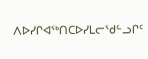ᐱᐅᓯᒋᐊᖅᑎᑕᐅᓯᒪᓕᖁᓪᓗᒋᑦ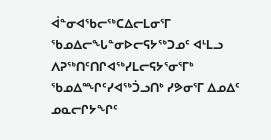ᐋᓐᓂᐊᖃᓕᖅᑕᐃᓕᒪᓂᕐᒥ ᖃᓄᐃᓕᖓᓐᓂᐅᓕᕋᔭᖅᑐᓄᑦ ᐊᒻᒪᓗ ᐱᕈᖅᑎᑦᑎᒋᐊᖅᓯᒪᓕᕋᔭᕐᓂᕐᒥᒃ ᖃᓄᐃᖖᒋᑦᓯᐊᖅᑑᓗᑎᒃ ᓯᕗᓂᕐᒥ ᐃᓄᐃᑦ ᓄᓇᓕᒋᔭᖏᑦ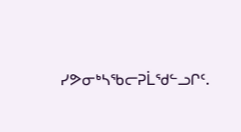ᓯᕗᓂᒃᓴᖃᓕᕈᒫᖁᓪᓗᒋᑦ.